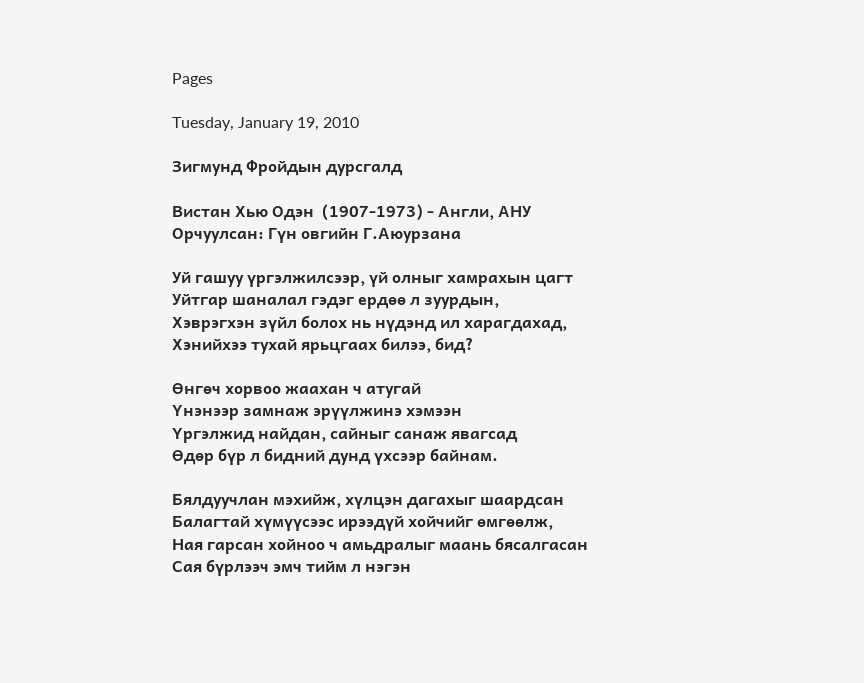Pages

Tuesday, January 19, 2010

Зигмунд Фройдын дурсгалд

Вистан Хью Одэн  (1907-1973) - Англи, АНУ
Орчуулсан: Гүн овгийн Г.Аюурзана

Уй гашуу үргэлжилсээр, үй олныг хамрахын цагт
Уйтгар шаналал гэдэг ердөө л зуурдын,
Хэврэгхэн зүйл болох нь нүдэнд ил харагдахад,
Хэнийхээ тухай ярьцгаах билээ, бид?

Өнгөч хорвоо жаахан ч атугай
Үнэнээр замнаж эрүүлжинэ хэмээн
Үргэлжид найдан, сайныг санаж явагсад
Өдөр бүр л бидний дунд үхсээр байнам.

Бялдуучлан мэхийж, хүлцэн дагахыг шаардсан
Балагтай хүмүүсээс ирээдүй хойчийг өмгөөлж,
Ная гарсан хойноо ч амьдралыг маань бясалгасан
Сая бүрлээч эмч тийм л нэгэн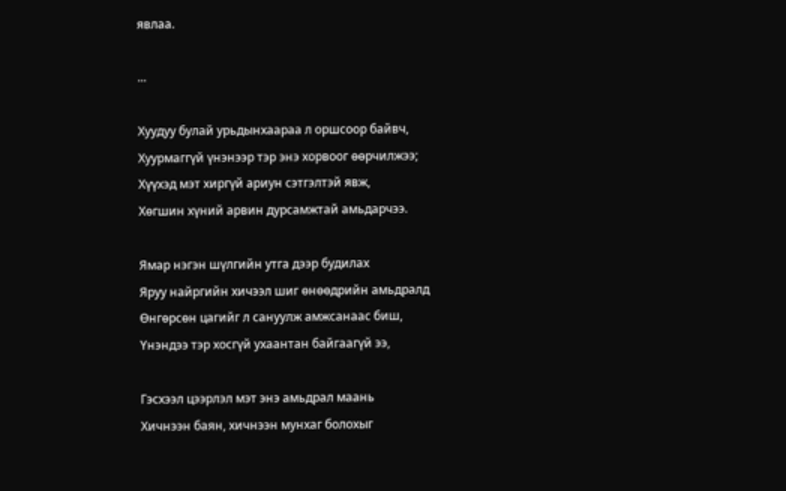явлаа.

...

Хуудуу булай урьдынхаараа л оршсоор байвч,
Хуурмаггүй үнэнээр тэр энэ хорвоог өөрчилжээ;
Хүүхэд мэт хиргүй ариун сэтгэлтэй явж,
Хөгшин хүний арвин дурсамжтай амьдарчээ.

Ямар нэгэн шүлгийн утга дээр будилах
Яруу найргийн хичээл шиг өнөөдрийн амьдралд
Өнгөрсөн цагийг л сануулж амжсанаас биш,
Үнэндээ тэр хосгүй ухаантан байгаагүй ээ,

Гэсхээл цээрлэл мэт энэ амьдрал маань
Хичнээн баян, хичнээн мунхаг болохыг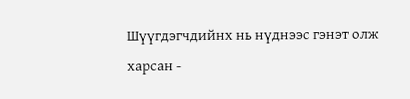Шүүгдэгчдийнх нь нүднээс гэнэт олж харсан -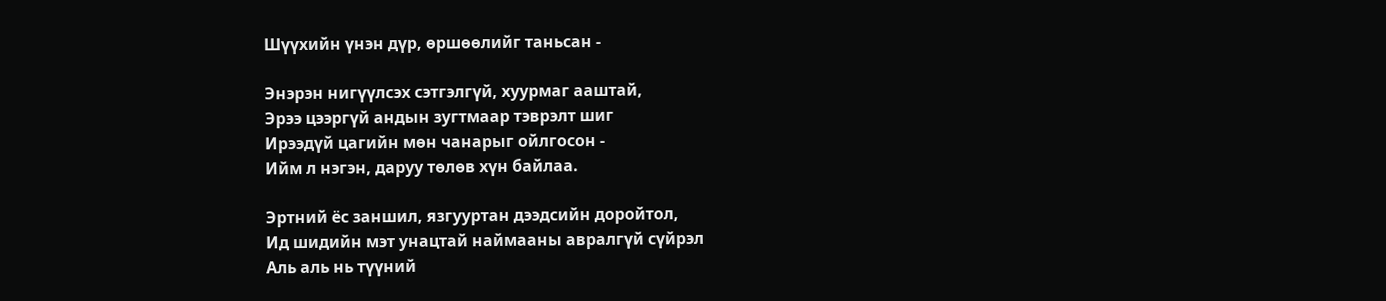Шүүхийн үнэн дүр, өршөөлийг таньсан -

Энэрэн нигүүлсэх сэтгэлгүй, хуурмаг ааштай,
Эрээ цээргүй андын зугтмаар тэврэлт шиг
Ирээдүй цагийн мөн чанарыг ойлгосон -
Ийм л нэгэн, даруу төлөв хүн байлаа.

Эртний ёс заншил, язгууртан дээдсийн доройтол,
Ид шидийн мэт унацтай наймааны авралгүй сүйрэл
Аль аль нь түүний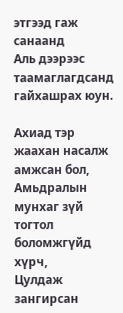этгээд гаж санаанд
Аль дээрээс таамаглагдсанд гайхашрах юун.

Ахиад тэр жаахан насалж амжсан бол,
Амьдралын мунхаг зүй тогтол боломжгүйд хүрч,
Цулдаж зангирсан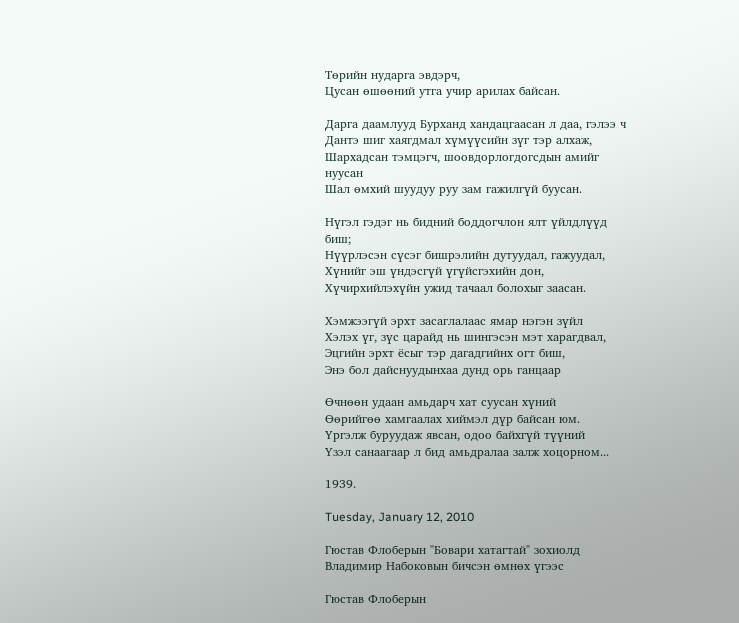Төрийн нударга эвдэрч,
Цусан өшөөний утга учир арилах байсан.

Дарга даамлууд Бурханд хандацгаасан л даа, гэлээ ч
Дантэ шиг хаягдмал хүмүүсийн зүг тэр алхаж,
Шархадсан тэмцэгч, шоовдорлогдогсдын амийг нуусан
Шал өмхий шуудуу руу зам гажилгүй буусан.

Нүгэл гэдэг нь бидний боддогчлон ялт үйлдлүүд биш;
Нүүрлэсэн сүсэг бишрэлийн дутуудал, гажуудал,
Хүнийг эш үндэсгүй үгүйсгэхийн дон,
Хүчирхийлэхүйн ужид тачаал болохыг заасан.

Хэмжээгүй эрхт засаглалаас ямар нэгэн зүйл
Хэлэх үг, зүс царайд нь шингэсэн мэт харагдвал,
Эцгийн эрхт ёсыг тэр дагадгийнх огт биш,
Энэ бол дайснуудынхаа дунд орь ганцаар

Өчнөөн удаан амьдарч хат суусан хүний
Өөрийгөө хамгаалах хиймэл дүр байсан юм.
Үргэлж буруудаж явсан, одоо байхгүй түүний
Үзэл санаагаар л бид амьдралаа залж хоцорном...

1939.

Tuesday, January 12, 2010

Гюстав Флоберын "Бовари хатагтай" зохиолд Владимир Набоковын бичсэн өмнөх үгээс

Гюстав Флоберын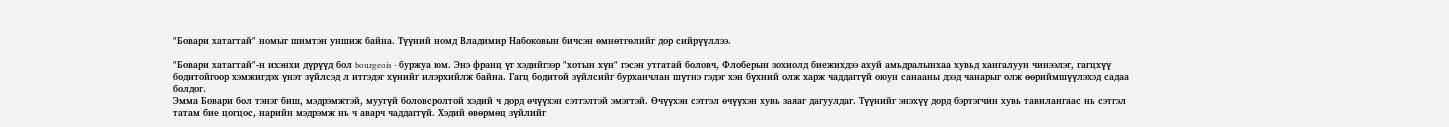"Бовари хатагтай" номыг шимтэн уншиж байна. Түүний номд Владимир Набоковын бичсэн өмнөтгөлийг дор сийрүүллээ.

"Бовари хатагтай"-н ихэнхи дүрүүд бол bourgeois - буржуа юм. Энэ франц үг хэдийгээр "хотын хүн" гэсэн утгатай боловч, Флоберын зохиолд биежихдээ ахуй амьдралынхаа хувьд хангалуун чинээлэг, гагцхүү бодитойгоор хэмжигдэх үнэт зүйлсэд л итгэдэг хүнийг илэрхийлж байна. Гагц бодитой зүйлсийг бурханчлан шүтнэ гэдэг хэн бүхний олж харж чаддаггүй оюун санааны дээд чанарыг олж өөриймшүүлэхэд садаа болдог.
Эмма Бовари бол тэнэг биш, мэдрэмжтэй, муугүй боловсролтой хэдий ч дорд өчүүхэн сэтгэлтэй эмэгтэй. Өчүүхэн сэтгэл өчүүхэн хувь заяаг дагуулдаг. Түүнийг энэхүү дорд бэртэгчин хувь тавилангаас нь сэтгэл татам бие цогцос, нарийн мэдрэмж нь ч аварч чаддаггүй. Хэдий өвөрмөц зүйлийг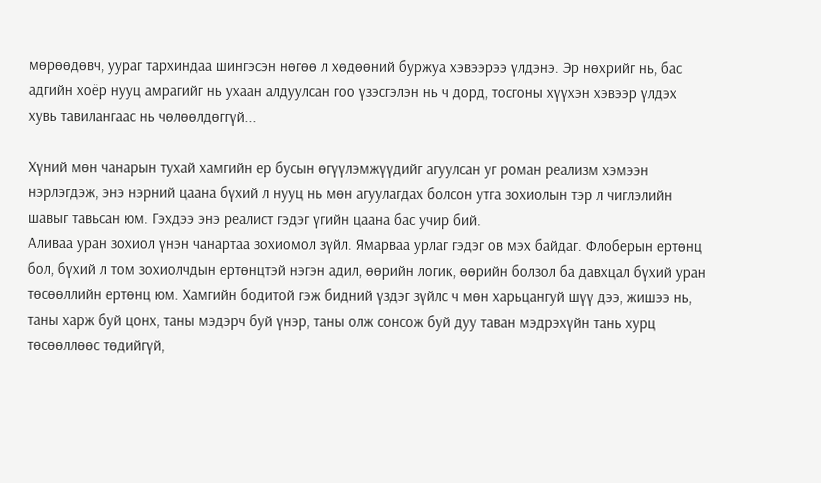мөрөөдөвч, уураг тархиндаа шингэсэн нөгөө л хөдөөний буржуа хэвээрээ үлдэнэ. Эр нөхрийг нь, бас адгийн хоёр нууц амрагийг нь ухаан алдуулсан гоо үзэсгэлэн нь ч дорд, тосгоны хүүхэн хэвээр үлдэх хувь тавилангаас нь чөлөөлдөггүй...

Хүний мөн чанарын тухай хамгийн ер бусын өгүүлэмжүүдийг агуулсан уг роман реализм хэмээн нэрлэгдэж, энэ нэрний цаана бүхий л нууц нь мөн агуулагдах болсон утга зохиолын тэр л чиглэлийн шавыг тавьсан юм. Гэхдээ энэ реалист гэдэг үгийн цаана бас учир бий.
Аливаа уран зохиол үнэн чанартаа зохиомол зүйл. Ямарваа урлаг гэдэг ов мэх байдаг. Флоберын ертөнц бол, бүхий л том зохиолчдын ертөнцтэй нэгэн адил, өөрийн логик, өөрийн болзол ба давхцал бүхий уран төсөөллийн ертөнц юм. Хамгийн бодитой гэж бидний үздэг зүйлс ч мөн харьцангуй шүү дээ, жишээ нь, таны харж буй цонх, таны мэдэрч буй үнэр, таны олж сонсож буй дуу таван мэдрэхүйн тань хурц төсөөллөөс төдийгүй,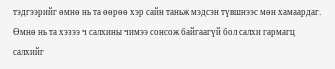тэдгээрийг өмнө нь та өөрөө хэр сайн таньж мэдсэн түвшнээс мөн хамаардаг. Өмнө нь та хэзээ ч салхины чимээ сонсож байгаагүй бол салхи гармагц салхийг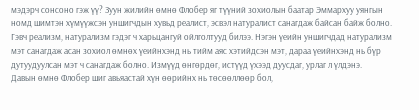мэдэрч сонсоно гэж үү? Зуун жилийн өмнө Флобер яг түүний зохиолын баатар Эммархуу уянгын номд шимтэн хүмүүжсэн уншигчдын хувьд реалист, эсвэл натуралист санагдаж байсан байж болно. Гэвч реализм, натурализм гэдэг ч харьцангуй ойлголтууд билээ. Нэгэн үеийн уншигчдад натурализм мэт санагдаж асан зохиол өмнөх үеийнхэнд нь тийм аяс хэтийдсэн мэт, дараа үеийнхэнд нь бүр дутуудуулсан мэт ч санагдаж болно. Измүүд өнгөрдөг, истүүд үхээд дуусдаг, урлаг л үлдэнэ.
Давын өмнө Флобер шиг авьяастай хүн өөрийнх нь төсөөллөөр бол,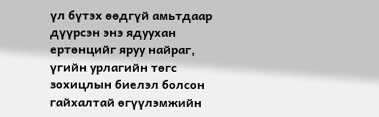үл бүтэх өөдгүй амьтдаар дүүрсэн энэ ядуухан ертөнцийг яруу найраг, үгийн урлагийн төгс зохицлын биелэл болсон гайхалтай өгүүлэмжийн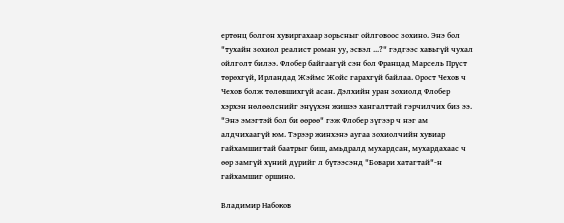ертөнц болгон хувиргахаар зорьсныг ойлговоос зохино. Энэ бол "тухайн зохиол реалист роман уу, эсвэл ...?" гэдгээс хавьгүй чухал ойлголт билээ. Флобер байгаагүй сэн бол Францад Марсель Прүст төрөхгүй, Ирландад Жэймс Жойс гарахгүй байлаа. Орост Чехов ч Чехов болж төлөвшихгүй асан. Дэлхийн уран зохиолд Флобер хэрхэн нөлөөлснийг энүүхэн жишээ хангалттай гэрчилчих биз ээ.
"Энэ эмэгтэй бол би өөрөө" гэж Флобер зүгээр ч нэг ам алдчихаагүй юм. Тэрээр жинхэнэ аугаа зохиолчийн хувиар гайхамшигтай баатрыг биш, амьдралд мухардсан, мухардахаас ч өөр замгүй хүний дүрийг л бүтээсэнд "Бовари хатагтай"-н гайхамшиг оршино.

Владимир Набоков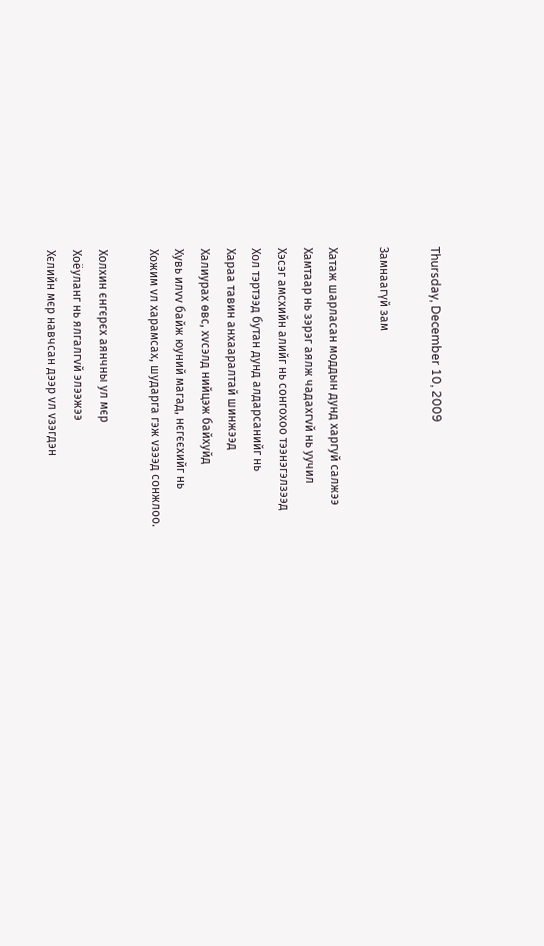Thursday, December 10, 2009

Замнаагүй зам

Хатаж шарласан моддын дунд харгуй салжээ
Хамтаар нь зэрэг аялж чадахгvй нь уучил
Хэсэг амсхийн алийг нь сонгохоо тээнэгэлзээд
Хол тэртээд бутан дунд алдарсанийг нь
Хараа тавин анхааралтай шинжээд
Халиурах өвс, хvсэлд нийцэж байхуйд
Хувь илvv байж юуний магад, нєгєєхийг нь
Хожим vл харамсах, шударга гэж vзээд сонжлоо.

Холхин єнгєрєх аянчны ул мєр
Хоёуланг нь ялгалгvй элээжээ
Хєлийн мєр навчсан дээр vл vзэгдэн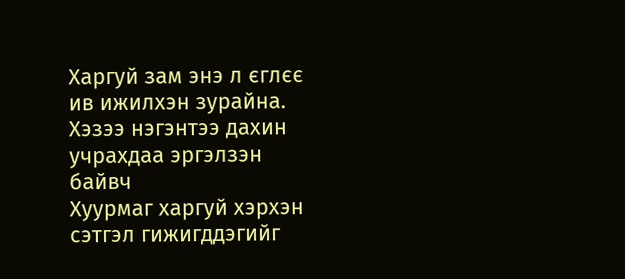Харгуй зам энэ л єглєє ив ижилхэн зурайна.
Хэзээ нэгэнтээ дахин учрахдаа эргэлзэн байвч
Хуурмаг харгуй хэрхэн сэтгэл гижигддэгийг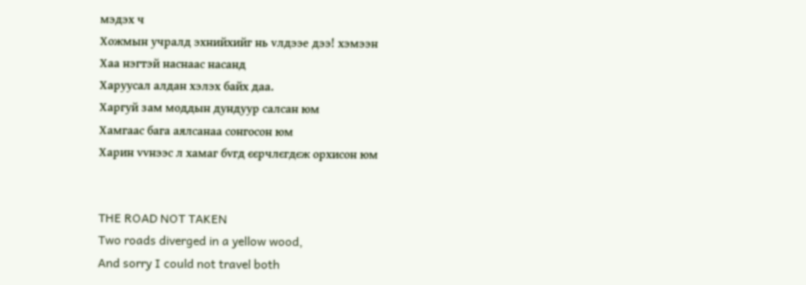мэдэх ч
Хожмын учралд эхнийхийг нь vлдээе дээ! хэмээн
Хаа нэгтэй наснаас насанд
Харуусал алдан хэлэх байх даа.
Харгуй зам моддын дундуур салсан юм
Хамгаас бага аялсанаа сонгосон юм
Харин vvнээс л хамаг бvгд єєрчлєгдєж орхисон юм


THE ROAD NOT TAKEN
Two roads diverged in a yellow wood,
And sorry I could not travel both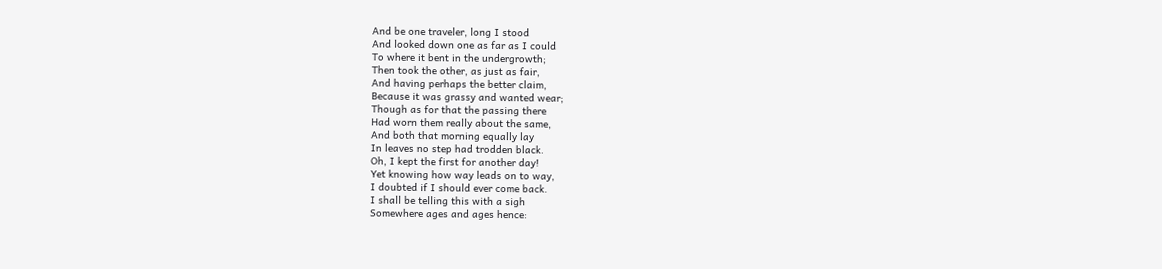And be one traveler, long I stood
And looked down one as far as I could
To where it bent in the undergrowth;
Then took the other, as just as fair,
And having perhaps the better claim,
Because it was grassy and wanted wear;
Though as for that the passing there
Had worn them really about the same,
And both that morning equally lay
In leaves no step had trodden black.
Oh, I kept the first for another day!
Yet knowing how way leads on to way,
I doubted if I should ever come back.
I shall be telling this with a sigh
Somewhere ages and ages hence: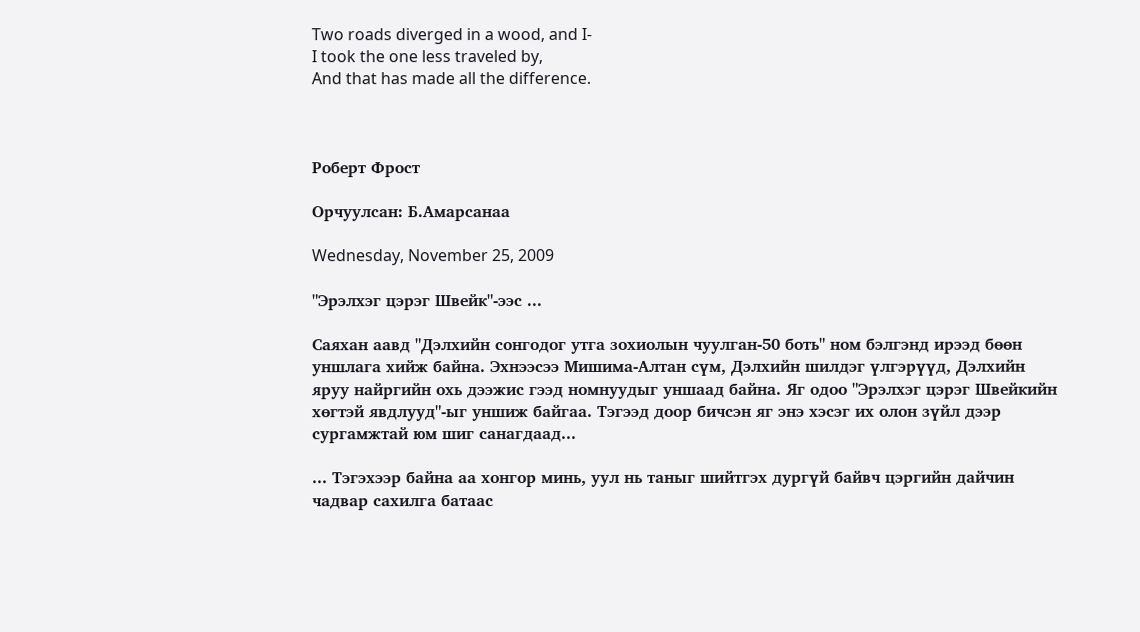Two roads diverged in a wood, and I-
I took the one less traveled by,
And that has made all the difference.



Роберт Фрост

Орчуулсан: Б.Амарсанаа

Wednesday, November 25, 2009

"Эрэлхэг цэрэг Швейк"-ээс ...

Саяхан аавд "Дэлхийн сонгодог утга зохиолын чуулган-50 боть" ном бэлгэнд ирээд бөөн уншлага хийж байна. Эхнээсээ Мишима-Алтан сүм, Дэлхийн шилдэг үлгэрүүд, Дэлхийн яруу найргийн охь дээжис гээд номнуудыг уншаад байна. Яг одоо "Эрэлхэг цэрэг Швейкийн хөгтэй явдлууд"-ыг уншиж байгаа. Тэгээд доор бичсэн яг энэ хэсэг их олон зүйл дээр сургамжтай юм шиг санагдаад...

... Тэгэхээр байна аа хонгор минь, уул нь таныг шийтгэх дургүй байвч цэргийн дайчин чадвар сахилга батаас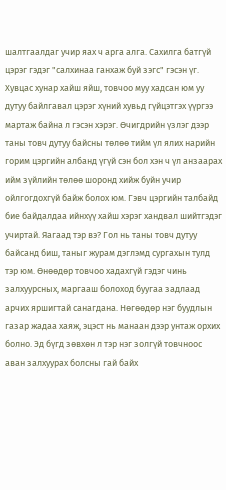шалтгаалдаг учир яах ч арга алга. Сахилга батгүй цэрэг гэдэг "салхинаа ганхаж буй зэгс" гэсэн үг. Хувцас хунар хайш яйш, товчоо муу хадсан юм уу дутуу байлгавал цэрэг хүний хувьд гүйцэтгэх үүргээ мартаж байна л гэсэн хэрэг. Өчигдрийн үзлэг дээр таны товч дутуу байсны төлөө тийм үл ялих нарийн горим цэргийн албанд үгүй сэн бол хэн ч үл анзаарах ийм зүйлийн төлөө шоронд хийж буйн учир ойлгогдохгүй байж болох юм. Гэвч цэргийн талбайд бие байдалдаа ийнхүү хайш хэрэг хандвал шийтгэдэг учиртай. Яагаад тэр вэ? Гол нь таны товч дутуу байсанд биш, таныг журам дэглэмд сургахын тулд тэр юм. Өнөөдөр товчоо хадахгүй гэдэг чинь залхуурсных, маргааш болоход буугаа задлаад арчих яршигтай санагдана. Нөгөөдөр нэг буудлын газар жадаа хаяж, эцэст нь манаан дээр унтаж орхих болно. Эд бүгд зөвхөн л тэр нэг золгүй товчноос аван залхуурах болсны гай байх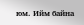юм. Ийм байна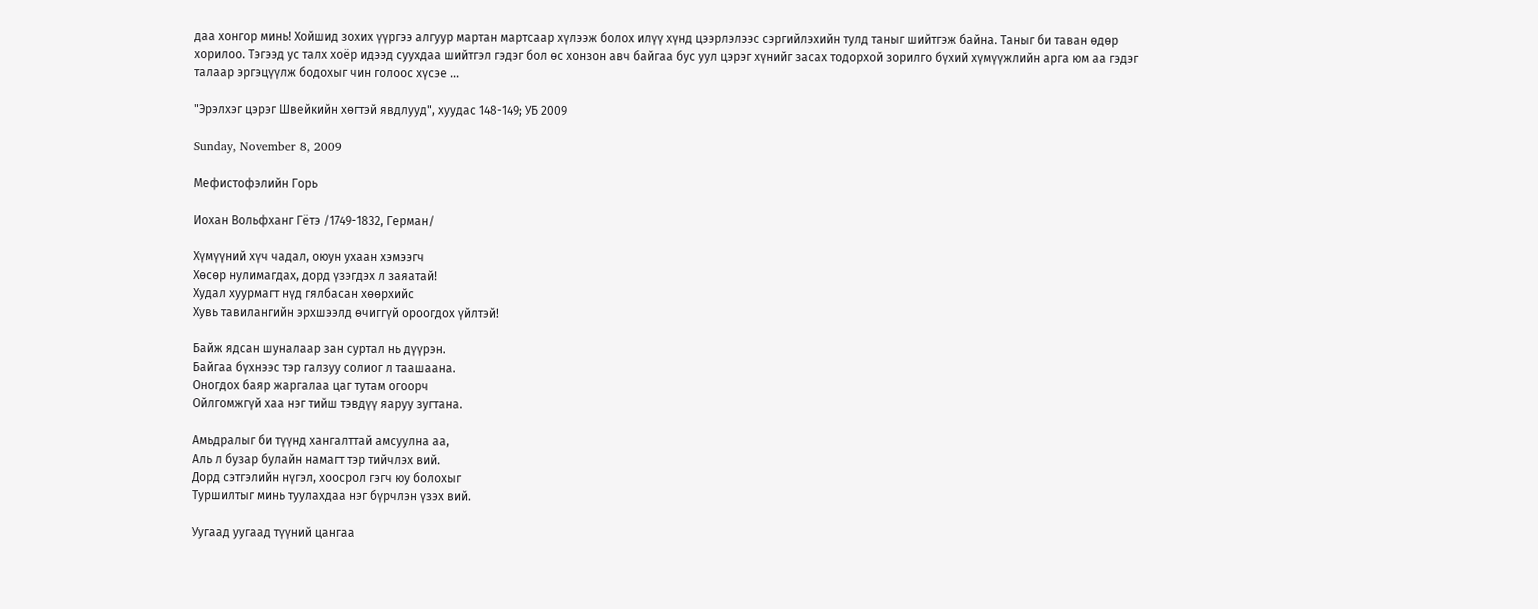даа хонгор минь! Хойшид зохих үүргээ алгуур мартан мартсаар хүлээж болох илүү хүнд цээрлэлээс сэргийлэхийн тулд таныг шийтгэж байна. Таныг би таван өдөр хорилоо. Тэгээд ус талх хоёр идээд суухдаа шийтгэл гэдэг бол өс хонзон авч байгаа бус уул цэрэг хүнийг засах тодорхой зорилго бүхий хүмүүжлийн арга юм аа гэдэг талаар эргэцүүлж бодохыг чин голоос хүсэе ...

"Эрэлхэг цэрэг Швейкийн хөгтэй явдлууд", хуудас 148-149; УБ 2009

Sunday, November 8, 2009

Мефистофэлийн Горь

Иохан Вольфханг Гётэ /1749-1832, Герман/

Хүмүүний хүч чадал, оюун ухаан хэмээгч
Хөсөр нулимагдах, дорд үзэгдэх л заяатай!
Худал хуурмагт нүд гялбасан хөөрхийс
Хувь тавилангийн эрхшээлд өчиггүй ороогдох үйлтэй!

Байж ядсан шуналаар зан суртал нь дүүрэн.
Байгаа бүхнээс тэр галзуу солиог л таашаана.
Оногдох баяр жаргалаа цаг тутам огоорч
Ойлгомжгүй хаа нэг тийш тэвдүү яаруу зугтана.

Амьдралыг би түүнд хангалттай амсуулна аа,
Аль л бузар булайн намагт тэр тийчлэх вий.
Дорд сэтгэлийн нүгэл, хоосрол гэгч юу болохыг
Туршилтыг минь туулахдаа нэг бүрчлэн үзэх вий.

Уугаад уугаад түүний цангаа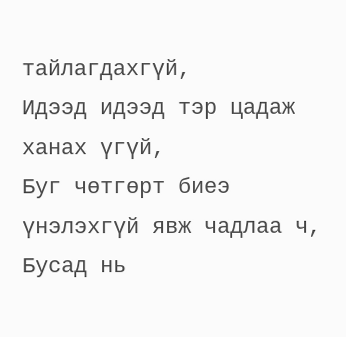тайлагдахгүй,
Идээд идээд тэр цадаж ханах үгүй,
Буг чөтгөрт биеэ үнэлэхгүй явж чадлаа ч,
Бусад нь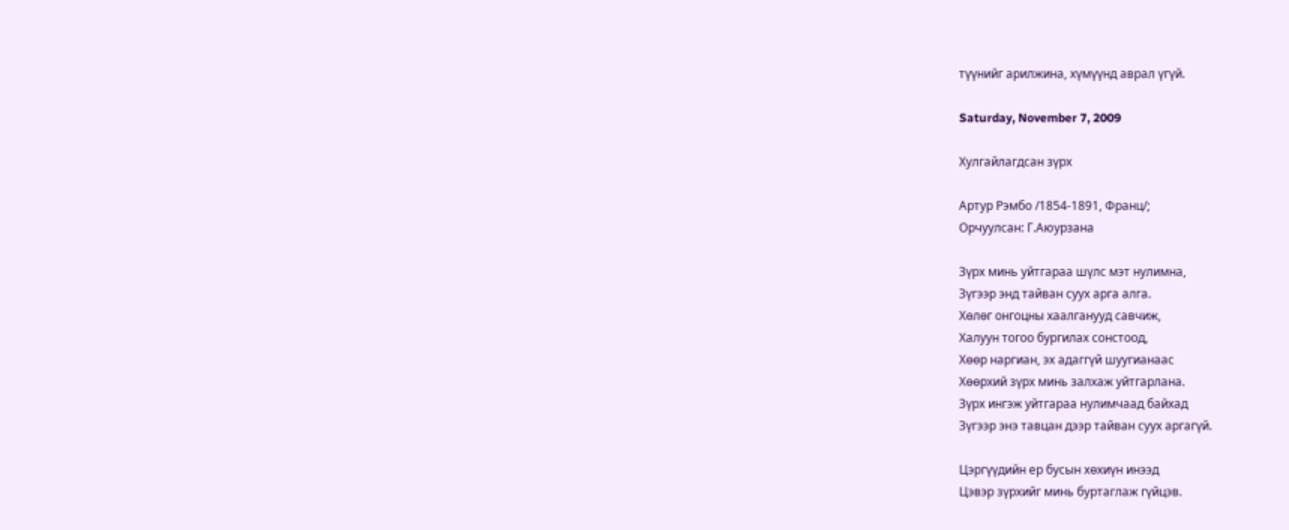түүнийг арилжина, хүмүүнд аврал үгүй.

Saturday, November 7, 2009

Хулгайлагдсан зүрх

Артур Рэмбо /1854-1891, Франц/;
Орчуулсан: Г.Аюурзана

Зүрх минь уйтгараа шүлс мэт нулимна,
Зүгээр энд тайван суух арга алга.
Хөлөг онгоцны хаалганууд савчиж,
Халуун тогоо бургилах сонстоод,
Хөөр наргиан, эх адаггүй шуугианаас
Хөөрхий зүрх минь залхаж уйтгарлана.
Зүрх ингэж уйтгараа нулимчаад байхад
Зүгээр энэ тавцан дээр тайван суух аргагүй.

Цэргүүдийн ер бусын хөхиүн инээд
Цэвэр зүрхийг минь буртаглаж гүйцэв.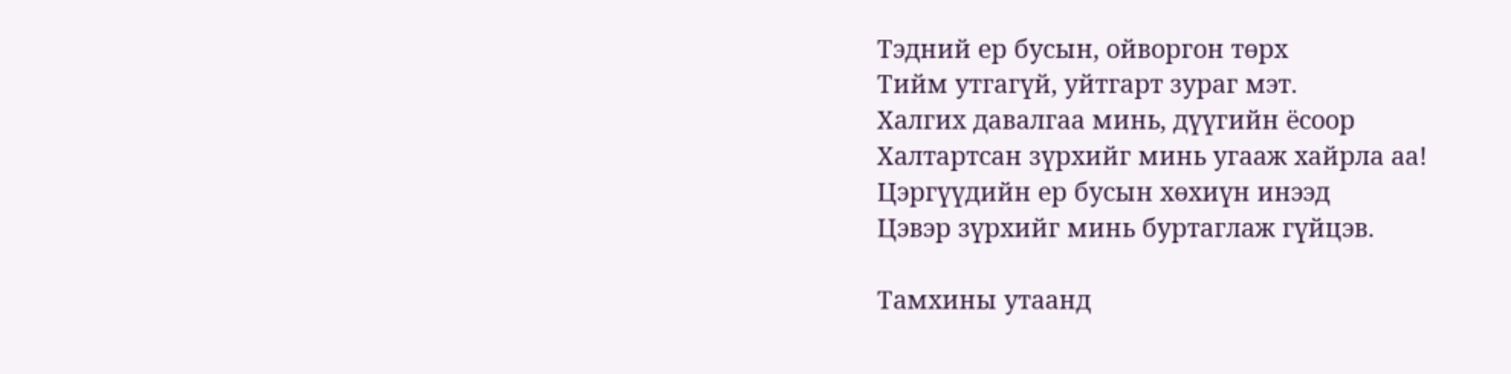Тэдний ер бусын, ойворгон төрх
Тийм утгагүй, уйтгарт зураг мэт.
Халгих давалгаа минь, дүүгийн ёсоор
Халтартсан зүрхийг минь угааж хайрла аа!
Цэргүүдийн ер бусын хөхиүн инээд
Цэвэр зүрхийг минь буртаглаж гүйцэв.

Тамхины утаанд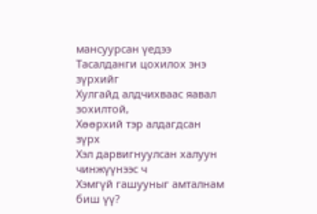мансуурсан үедээ
Тасалданги цохилох энэ зүрхийг
Хулгайд алдчихваас яавал зохилтой,
Хөөрхий тэр алдагдсан зүрх
Хэл дарвигнуулсан халуун чинжүүнээс ч
Хэмгүй гашууныг амталнам биш үү?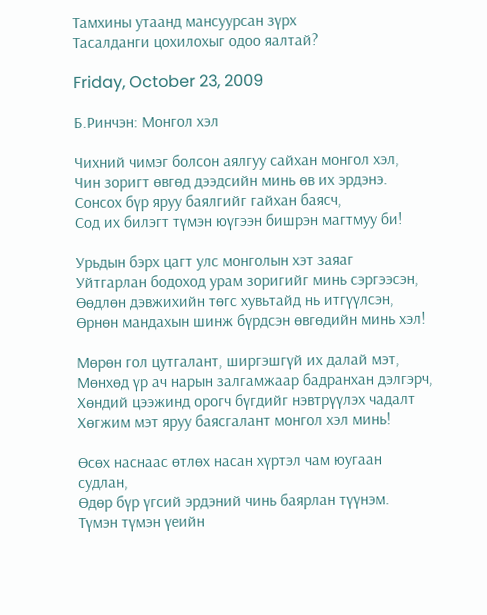Тамхины утаанд мансуурсан зүрх
Тасалданги цохилохыг одоо яалтай?

Friday, October 23, 2009

Б.Ринчэн: Монгол хэл

Чихний чимэг болсон аялгуу сайхан монгол хэл,
Чин зоригт өвгөд дээдсийн минь өв их эрдэнэ.
Сонсох бүр яруу баялгийг гайхан баясч,
Сод их билэгт түмэн юүгээн бишрэн магтмуу би!

Урьдын бэрх цагт улс монголын хэт заяаг
Уйтгарлан бодоход урам зоригийг минь сэргээсэн,
Өөдлөн дэвжихийн төгс хувьтайд нь итгүүлсэн,
Өрнөн мандахын шинж бүрдсэн өвгөдийн минь хэл!

Мөрөн гол цутгалант, ширгэшгүй их далай мэт,
Мөнхөд үр ач нарын залгамжаар бадранхан дэлгэрч,
Хөндий цээжинд орогч бүгдийг нэвтрүүлэх чадалт
Хөгжим мэт яруу баясгалант монгол хэл минь!

Өсөх наснаас өтлөх насан хүртэл чам юугаан судлан,
Өдөр бүр үгсий эрдэний чинь баярлан түүнэм.
Түмэн түмэн үеийн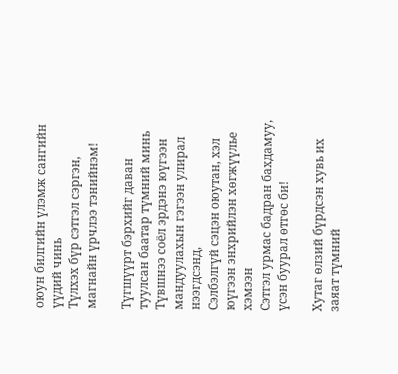оюун билгийн үлэмж сангийн үүдий чинь
Түлхэх бүр сэтгэл сэргэн, магнайн үрчлээ тэнийнэм!

Түгшүүрт бэрхийг даван туулсан баатар түмний минь
Түвшнээ соёл эрдэнэ юүгээн мандуулахын гэгээн улирал нээгдсэнд,
Сэлбэлгүй сэцэн оюутан, хэл юүгээн энхрийлэн хөгжүүлье хэмээн
Сэтгэл урмас бадран бахдамуу, үсэн буурал өтгөс би!

Хутаг өлзий бүрдсэн хувь их заяат түмний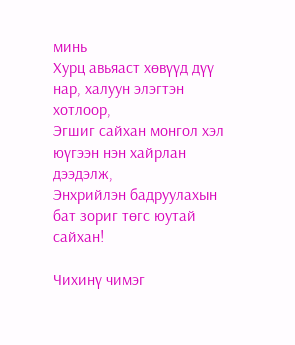минь
Хурц авьяаст хөвүүд дүү нар, халуун элэгтэн хотлоор,
Эгшиг сайхан монгол хэл юүгээн нэн хайрлан дээдэлж,
Энхрийлэн бадруулахын бат зориг төгс юутай сайхан!

Чихинү чимэг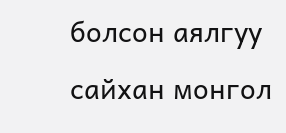болсон аялгуу сайхан монгол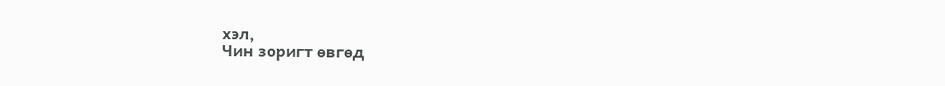хэл,
Чин зоригт өвгөд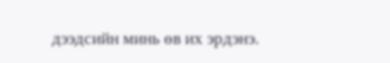дээдсийн минь өв их эрдэнэ.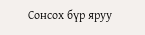Сонсох бүр яруу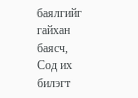баялгийг гайхан баясч,
Сод их билэгт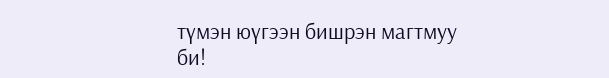түмэн юүгээн бишрэн магтмуу би!